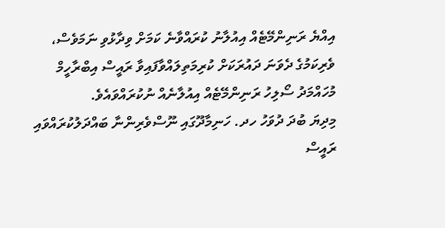އިއްޔެ ރަނިންމޭޓެއް އިއުލާނު ކުރައްވާނެ ކަމަށް ވިދާޅުވި ނަމަވެސް، ވެރިކަމުގެ ދެވަނަ ދައުރަކަށް ކުރިމަތިލައްވާފައިވާ ރައީސް އިބްރާހީމް މުހައްމަދު ސޯލިހު ރަނިންމޭޓެއް އިއުލާނެއް ނުކުރައްވައެވެ.
މިދިޔަ ބުދަ ދުވަހު ހދ. ހަނިމާދޫގައި ނޫސްވެރިންނާ ބައްދަލުކުރައްވައި ރައީސް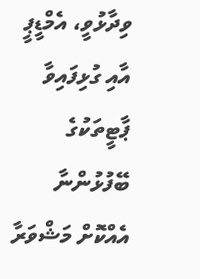ވިދާޅުވީ، އެމްޑީޕީ އާއި ގުޅިފައިވާ ޕާޓީތަކުގެ ބޭފުޅުންނާ އެއްކޮށް މަޝްވަރާ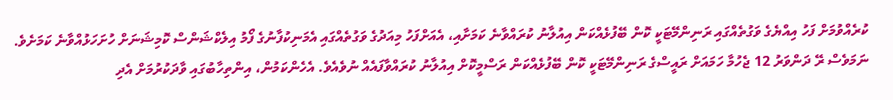ކުރެއްވުމަށް ފަހު އިއްޔެގެ ވަގުތެއްގައި ރަނިންމޭޓަކީ ކޮން ބޭފުޅެއްކަން އިއުލާނު ކުރައްވާނެ ކަމަށާއި، އެއަށްފަހު މިއަދުގެ ވަގުތެއްގައި އެމަނިކުފާނުގެ ފޯމު އިލެކްޝަންސް ކޮމިޝަނަށް ހުށަހަޅުއްވާނެ ކަމަށެވެ.
ނަމަވެސް ރޭ ދަންވަރު 12 ޖެހުމާ ހަމައަށް ރައީސްގެ ރަނިންމޭޓަކީ ކޮން ބޭފުޅެއްކަން ރަސްމީކޮށް އިއުލާނު ކުރައްވާފައެއް ނުވެއެވެ. އެހެންކަމުން، އިންތިހާބުގައި ވާދަކުރުމަށް އެދި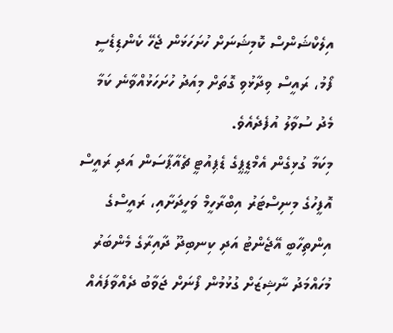އިލެކްޝަންސް ކޮމިޝަނަށް ހުށަހަޅަން ޖެހޭ ކެންޑިޑެސީ ފޯމު، ރައީސް ވިދާޅުވި ގޮތަށް މިއަދު ހުށަހަޅުއްވާނެ ކަމާ މެދު ސުވާލު އުފެދެއެވެ.
މިކަމާ ގުޅިގެން އެމްޑީޕީގެ ޑެޕިއުޓީ ޗެއާޕާސަން އަދި ރައީސް އޮފީހުގެ މިނިސްޓަރު އިބްރާހީމް ވަހީދަށާއި، ރައީސްގެ އިންތިހާބީ އޭޖެންޓު އަދި ކިނބިދޫ ދާއިރާގެ މެންބަރު މުހައްމަދު ނާޝިޒަށް ގުޅުމުން ފޯނަށް ޖަވާބު ދެއްވާފައެއް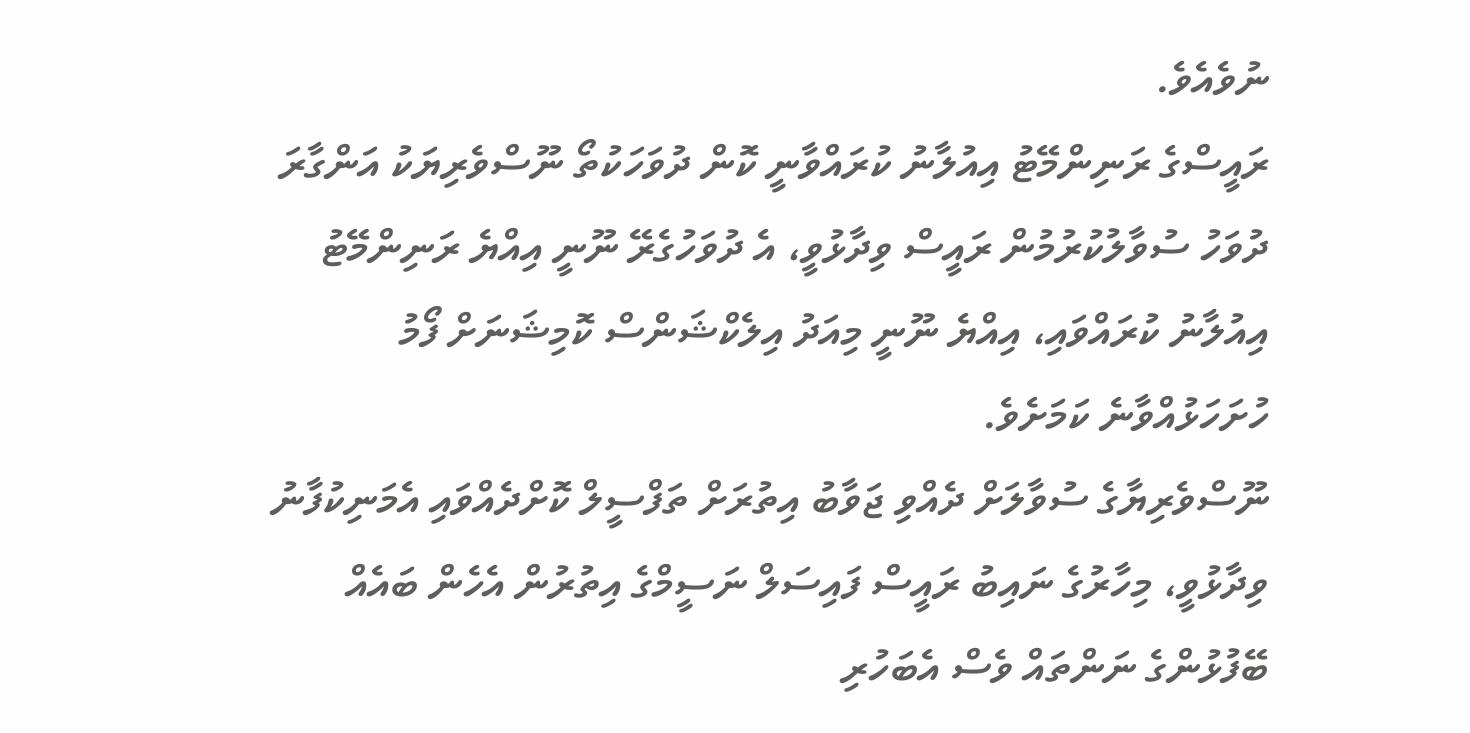ނުވެއެވެ.
ރައީސްގެ ރަނިންމޭޓު އިއުލާނު ކުރައްވާނީ ކޮން ދުވަހަކުތޯ ނޫސްވެރިޔަކު އަންގާރަ ދުވަހު ސުވާލުކުރުމުން ރައީސް ވިދާޅުވީ، އެ ދުވަހުގެރޭ ނޫނީ އިއްޔެ ރަނިންމޭޓު އިއުލާނު ކުރައްވައި، އިއްޔެ ނޫނީ މިއަދު އިލެކްޝަންސް ކޮމިޝަނަށް ފޯމު ހުށަހަޅުއްވާނެ ކަމަށެވެ.
ނޫސްވެރިޔާގެ ސުވާލަށް ދެއްވި ޖަވާބު އިތުރަށް ތަފްސީލް ކޮށްދެއްވައި އެމަނިކުފާނު ވިދާޅުވީ، މިހާރުގެ ނައިބު ރައީސް ފައިސަލް ނަސީމްގެ އިތުރުން އެހެން ބައެއް ބޭފުޅުންގެ ނަންތައް ވެސް އެބަހުރި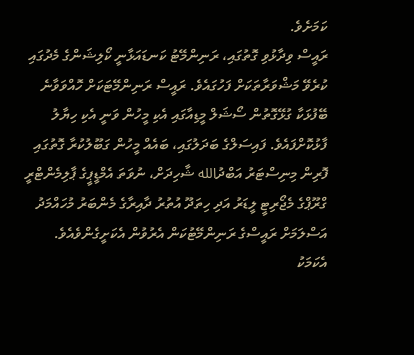ކަމަށެވެ.
ރައީސް ވިދާޅުވި ގޮތުގައި، ރަނިންމޭޓު ކަނޑައަޅާނީ ކޯލިޝަންގެ މެދުގައި ކުރެވޭ މަޝްވަރާތަކަށް ފަހުގައެވެ. ރައީސް ރަނިންމޭޓަކަށް ހޮއްވަވާނެ ބޭފުޅަކާ ގުޅޭގޮތުން ސޯޝަލް މީޑިއާގައި އެކި މީހުން ވަނީ އެކި ހިޔާލު ފާޅުކޮށްފައެވެ. ފައިސަލްގެ ބަދަލުގައި، ބައެއް މީހުން ގަބޫލުކުރާ ގޮތުގައި ފޮރިން މިނިސްޓަރު އަބްދުالله ޝާހިދަށް، ނުވަތަ އެމްޑީޕީގެ ޕާލިމެންޓްރީ ގްރޫޕްގެ މެޖޯރިޓީ ލީޑަރު އަދި ހިތަދޫ އުތުރު ދާއިރާގެ މެންބަރު މުހައްމަދު އަސްލަމަށް ރައީސްގެ ރަނިންމޭޓުކަން އެރުވުން އެކަށީގެންވެއެވެ.
އެކަމަކު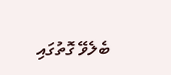ބެލެވޭ ގޮތުގައި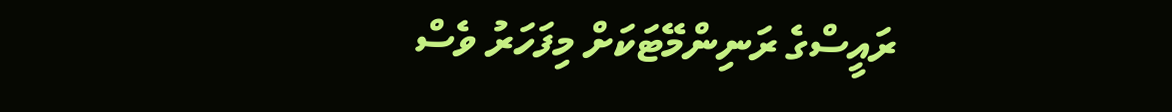ރައީސްގެ ރަނިންމޭޓަކަށް މިފަހަރު ވެސް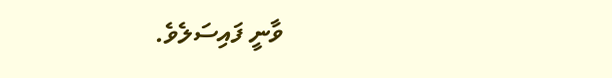ވާނީ ފައިސަލެވެ.